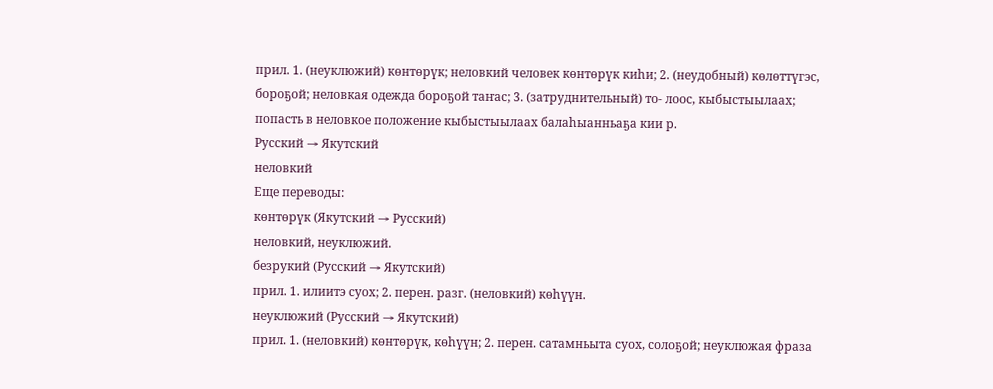прил. 1. (неуклюжий) көнтөрүк; неловкий человек көнтөрүк киһи; 2. (неудобный) көлөттүгэс, бороҕой; неловкая одежда бороҕой таҥас; 3. (затруднительный) то- лоос, кыбыстыылаах; попасть в неловкое положение кыбыстыылаах балаһыанньаҕа кии р.
Русский → Якутский
неловкий
Еще переводы:
көнтөрүк (Якутский → Русский)
неловкий, неуклюжий.
безрукий (Русский → Якутский)
прил. 1. илиитэ суох; 2. перен. разг. (неловкий) көһүүн.
неуклюжий (Русский → Якутский)
прил. 1. (неловкий) көнтөрүк, көһүүн; 2. перен. сатамньыта суох, солоҕой; неуклюжая фраза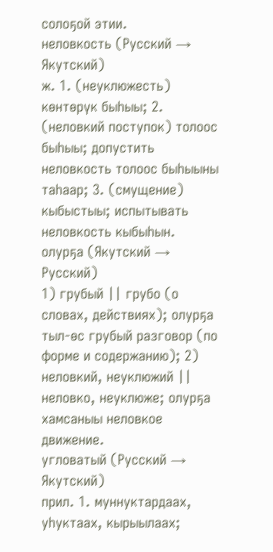солоҕой этии.
неловкость (Русский → Якутский)
ж. 1. (неуклюжесть) көнтөрүк быһыы; 2. (неловкий поступок) толоос быһыы; допустить неловкость толоос быһыыны таһаар; 3. (смущение) кыбыстыы; испытывать неловкость кыбыһын.
олурҕа (Якутский → Русский)
1) грубый || грубо (о словах, действиях); олурҕа тыл-өс грубый разговор (по форме и содержанию); 2) неловкий, неуклюжий || неловко, неуклюже; олурҕа хамсаныы неловкое движение.
угловатый (Русский → Якутский)
прил. 1. муннуктардаах, уһуктаах, кырыылаах;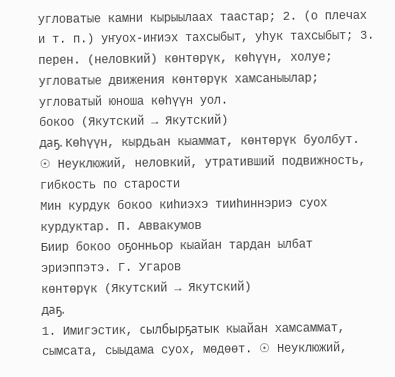угловатые камни кырыылаах таастар; 2. (о плечах и т. п.) уҥуох-иҥиэх тахсыбыт, уһук тахсыбыт; 3. перен. (неловкий) көнтөрүк, көһүүн, холуе; угловатые движения көнтөрүк хамсаныылар; угловатый юноша көһүүн уол.
бокоо (Якутский → Якутский)
даҕ. Көһүүн, кырдьан кыаммат, көнтөрүк буолбут. ☉ Неуклюжий, неловкий, утративший подвижность, гибкость по старости
Мин курдук бокоо киһиэхэ тииһиннэриэ суох курдуктар. П. Аввакумов
Биир бокоо оҕонньор кыайан тардан ылбат эриэппэтэ. Г. Угаров
көнтөрүк (Якутский → Якутский)
даҕ.
1. Имигэстик, сылбырҕатык кыайан хамсаммат, сымсата, сыыдама суох, мөдөөт. ☉ Неуклюжий,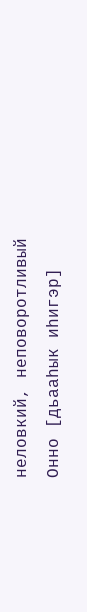неловкий, неповоротливый
Онно [дьааһык иһигэр]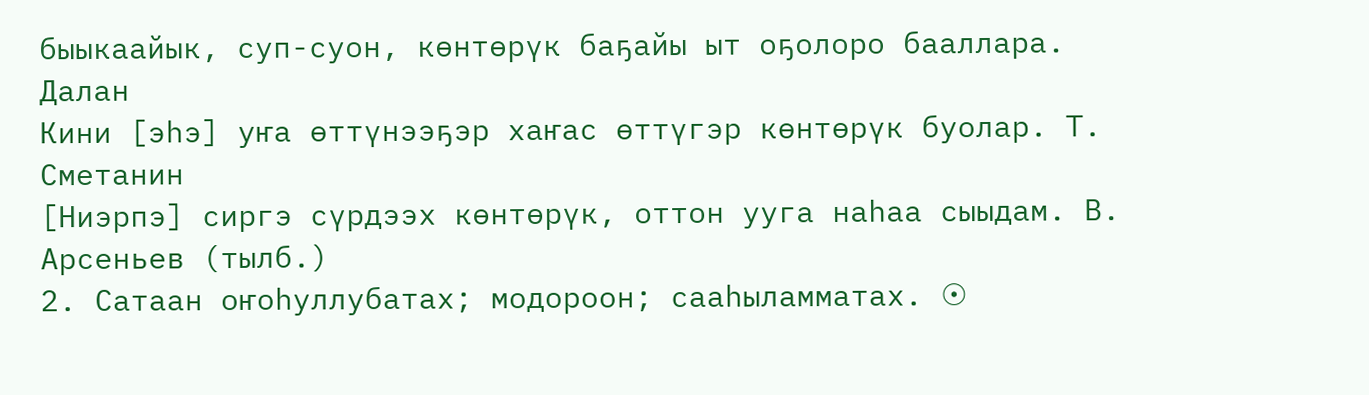быыкаайык, суп-суон, көнтөрүк баҕайы ыт оҕолоро бааллара. Далан
Кини [эһэ] уҥа өттүнээҕэр хаҥас өттүгэр көнтөрүк буолар. Т. Сметанин
[Ниэрпэ] сиргэ сүрдээх көнтөрүк, оттон ууга наһаа сыыдам. В. Арсеньев (тылб.)
2. Сатаан оҥоһуллубатах; модороон; сааһыламматах. ☉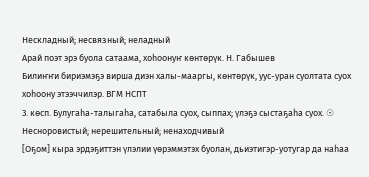Нескладный; несвязный; неладный
Арай поэт эрэ буола сатаама, хоһоонуҥ көнтөрүк. Н. Габышев
Билиҥҥи бириэмэҕэ вирша диэн халы-мааргы, көнтөрүк, уус-уран суолтата суох хоһоону этээччилэр. ВГМ НСПТ
3. көсп. Булугаһа-талыгаһа, сатабыла суох, сыппах; үлэҕэ сыстаҕаһа суох. ☉ Несноровистый; нерешительный; ненаходчивый
[Оҕом] кыра эрдэҕиттэн үлэлии үөрэммэтэх буолан, дьиэтигэр-уотугар да наһаа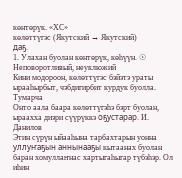көнтөрүк. «ХС»
көлөттүгэс (Якутский → Якутский)
даҕ.
1. Улахан буолан көнтөрүк, көһүүн. ☉ Неповоротливый, неуклюжий
Кини модороон, көлөттүгэс бэйэтэ ураты ырааһырбыт, чэбдигирбит курдук буолла. Тумарча
Онто аала баара көлөттүгэһэ бэрт буолан, ыраахха диэри сүүрүккэ оҕустарар. И. Данилов
Этин сүрүн ыйааһына тарбахтарын уонна уллуҥаҕын аннынааҕы кытаанах буолан баран хомуллаҥнас хартыгаһыгар түбэһэр. Ол иһин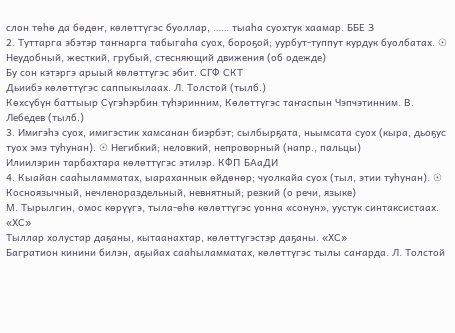слон төһө да бөдөҥ, көлөттүгэс буоллар, …… тыаһа суохтук хаамар. ББЕ З
2. Туттарга эбэтэр таҥнарга табыгаһа суох, бороҕой; уурбут-туппут курдук буолбатах. ☉ Неудобный, жесткий, грубый, стесняющий движения (об одежде)
Бу сон кэтэргэ арыый көлөттүгэс эбит. СГФ СКТ
Дьиибэ көлөттүгэс саппыкылаах. Л. Толстой (тылб.)
Көхсүбүн баттыыр Сүгэһэрбин түһэринним, Көлөттүгэс таҥаспын Чэпчэтинним. В. Лебедев (тылб.)
3. Имигэһэ суох, имигэстик хамсанан биэрбэт; сылбырҕата, ньымсата суох (кыра, дьоҕус туох эмэ туһунан). ☉ Негибкий; неловкий, непроворный (напр., пальцы)
Илиилэрин тарбахтара көлөттүгэс этилэр. КФП БАаДИ
4. Кыайан сааһыламматах, ыараханнык өйдөнөр; чуолкайа суох (тыл, этии туһунан). ☉ Косноязычный, нечленораздельный, невнятный; резкий (о речи, языке)
М. Тырылгин, омос көрүүгэ, тыла-өһө көлөттүгэс уонна «сонун», уустук синтаксистаах. «ХС»
Тыллар холустар даҕаны, кытаанахтар, көлөттүгэстэр даҕаны. «ХС»
Багратион кинини билэн, аҕыйах сааһыламматах, көлөттүгэс тылы саҥарда. Л. Толстой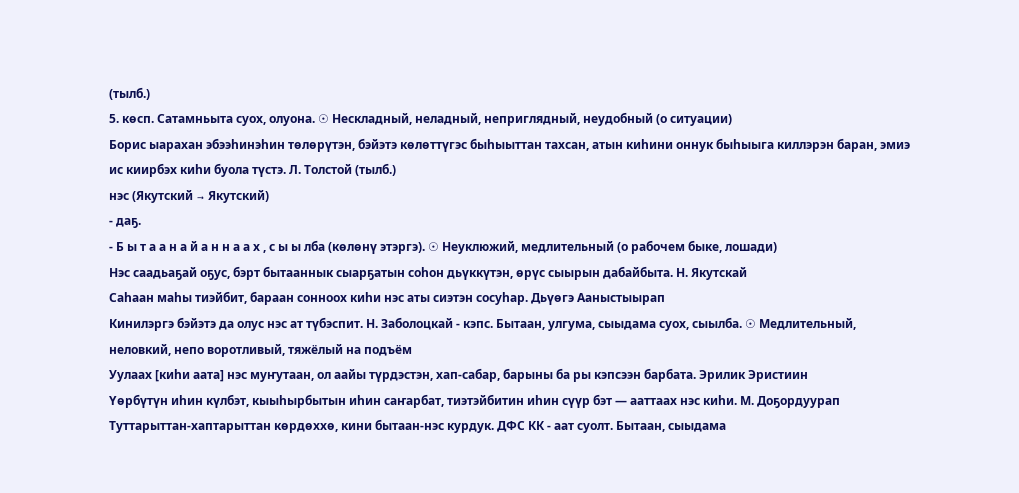(тылб.)
5. көсп. Сатамньыта суох, олуона. ☉ Нескладный, неладный, неприглядный, неудобный (о ситуации)
Борис ыарахан эбээһинэһин төлөрүтэн, бэйэтэ көлөттүгэс быһыыттан тахсан, атын киһини оннук быһыыга киллэрэн баран, эмиэ ис киирбэх киһи буола түстэ. Л. Толстой (тылб.)
нэс (Якутский → Якутский)
- даҕ.
- Б ы т а а н а й а н н а а х , с ы ы лба (көлөнү этэргэ). ☉ Неуклюжий, медлительный (о рабочем быке, лошади)
Нэс саадьаҕай оҕус, бэрт бытааннык сыарҕатын соһон дьүккүтэн, өрүс сыырын дабайбыта. Н. Якутскай
Саһаан маһы тиэйбит, бараан сонноох киһи нэс аты сиэтэн сосуһар. Дьүөгэ Ааныстыырап
Кинилэргэ бэйэтэ да олус нэс ат түбэспит. Н. Заболоцкай - кэпс. Бытаан, улгума, сыыдама суох, сыылба. ☉ Медлительный, неловкий, непо воротливый, тяжёлый на подъём
Уулаах [киһи аата] нэс муҥутаан, ол аайы түрдэстэн, хап-сабар, барыны ба ры кэпсээн барбата. Эрилик Эристиин
Үөрбүтүн иһин күлбэт, кыыһырбытын иһин саҥарбат, тиэтэйбитин иһин сүүр бэт — ааттаах нэс киһи. М. Доҕордуурап
Туттарыттан-хаптарыттан көрдөххө, кини бытаан-нэс курдук. ДФС КК - аат суолт. Бытаан, сыыдама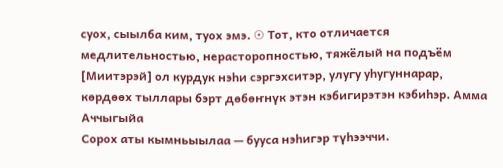суох, сыылба ким, туох эмэ. ☉ Тот, кто отличается медлительностью, нерасторопностью, тяжёлый на подъём
[Миитэрэй] ол курдук нэһи сэргэхситэр, улугу уһугуннарар, көрдөөх тыллары бэрт дөбөҥнүк этэн кэбигирэтэн кэбиһэр. Амма Аччыгыйа
Сорох аты кымньыылаа — бууса нэһигэр түһээччи.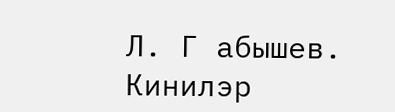Л. Г абышев. Кинилэр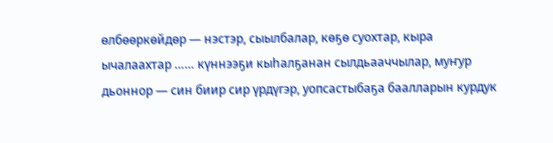өлбөөркөйдөр — нэстэр, сыылбалар, көҕө суохтар, кыра ычалаахтар …… күннээҕи кыһалҕанан сылдьааччылар, муҥур дьоннор — син биир сир үрдүгэр, уопсастыбаҕа баалларын курдук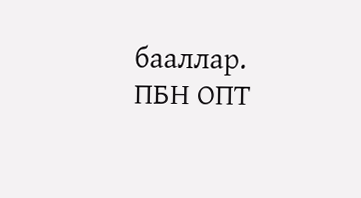бааллар. ПБН ОПТ